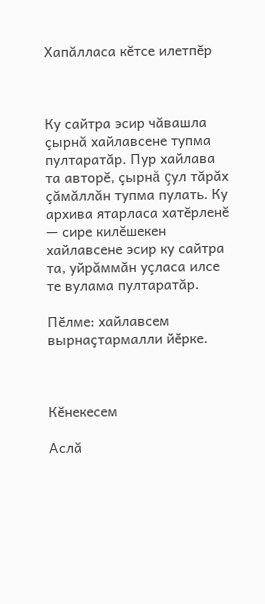Хапăлласа кĕтсе илетпĕр



Ку сайтра эсир чăвашла çырнă хайлавсене тупма пултаратăр. Пур хайлава та авторĕ, çырнă çул тăрăх çăмăллăн тупма пулать. Ку архива ятарласа хатĕрленĕ — сире килĕшекен хайлавсене эсир ку сайтра та, уйрăммăн уçласа илсе те вулама пултаратăр.

Пӗлме: хайлавсем вырнаҫтармалли йӗрке.



Кĕнекесем

Аслă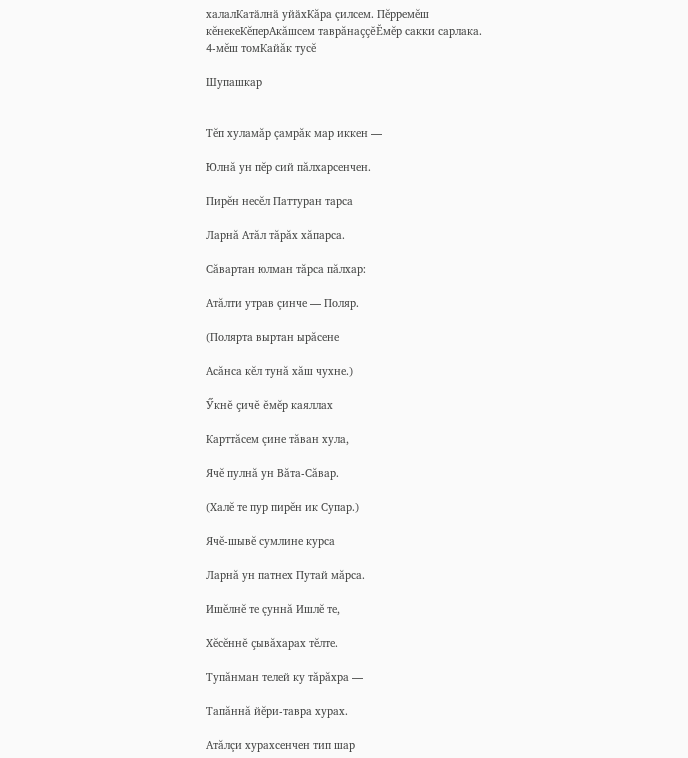халалКатӑлнӑ уйӑхКăра çилсем. Пĕрремĕш кĕнекеКĕперАкăшсем таврăнаççĕĔмĕр сакки сарлака. 4-мĕш томКайăк тусĕ

Шупашкар


Тĕп хуламăр çамрăк мар иккен —

Юлнă ун пĕр сий пăлхарсенчен.

Пирĕн несĕл Паттуран тарса

Ларнă Атăл тăрăх хăпарса.

Сăвартан юлман тăрса пăлхар:

Атăлти утрав çинче — Поляр.

(Полярта выртан ырăсене

Асăнса кĕл тунă хăш чухне.)

Ӳкнĕ çичĕ ĕмĕр каяллах

Карттăсем çине тăван хула,

Ячĕ пулнă ун Вăта-Сăвар.

(Халĕ те пур пирĕн ик Супар.)

Ячĕ-шывĕ сумлине курса

Ларнă ун патнех Путай мăрса.

Ишĕлнĕ те çуннă Ишлĕ те,

Хĕсĕннĕ çывăхарах тĕлте.

Тупăнман телей ку тăрăхра —

Тапăннă йĕри-тавра хурах.

Атăлçи хурахсенчен тип шар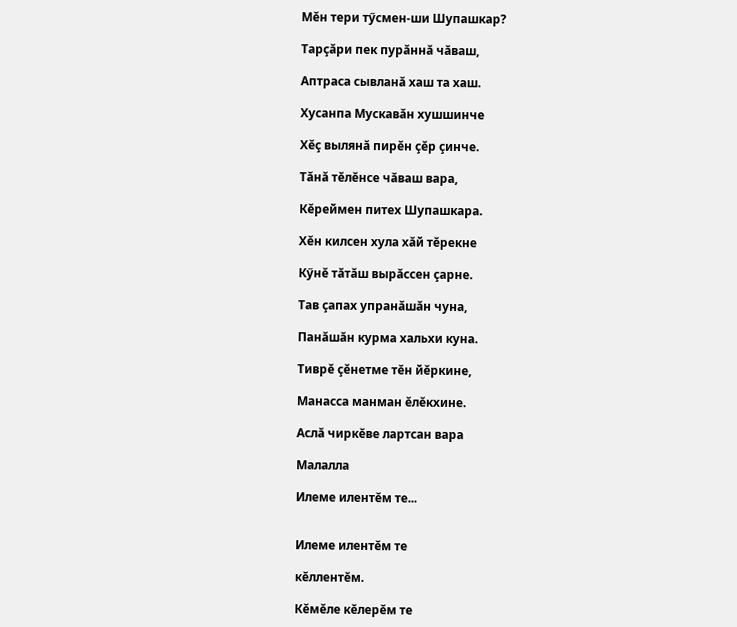Мĕн тери тӳсмен-ши Шупашкар?

Тарçăри пек пурăннă чăваш,

Аптраса сывланă хаш та хаш.

Хусанпа Мускавăн хушшинче

Хĕç вылянă пирĕн çĕр çинче.

Тăнă тĕлĕнсе чăваш вара,

Кĕреймен питех Шупашкара.

Хĕн килсен хула хăй тĕрекне

Кӳнĕ тăтăш вырăссен çарне.

Тав çапах упранăшăн чуна,

Панăшăн курма хальхи куна.

Тиврĕ çĕнетме тĕн йĕркине,

Манасса манман ĕлĕкхине.

Аслă чиркĕве лартсан вара

Малалла

Илеме илентĕм те...


Илеме илентĕм те

кĕллентĕм.

Кĕмĕле кĕлерĕм те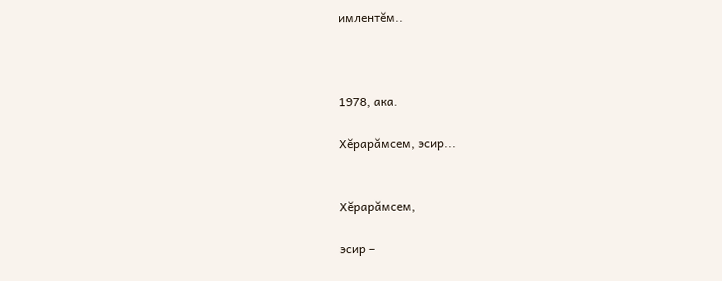имлентĕм..



1978, ака.

Хĕрарăмсем, эсир...


Хĕрарăмсем,

эсир –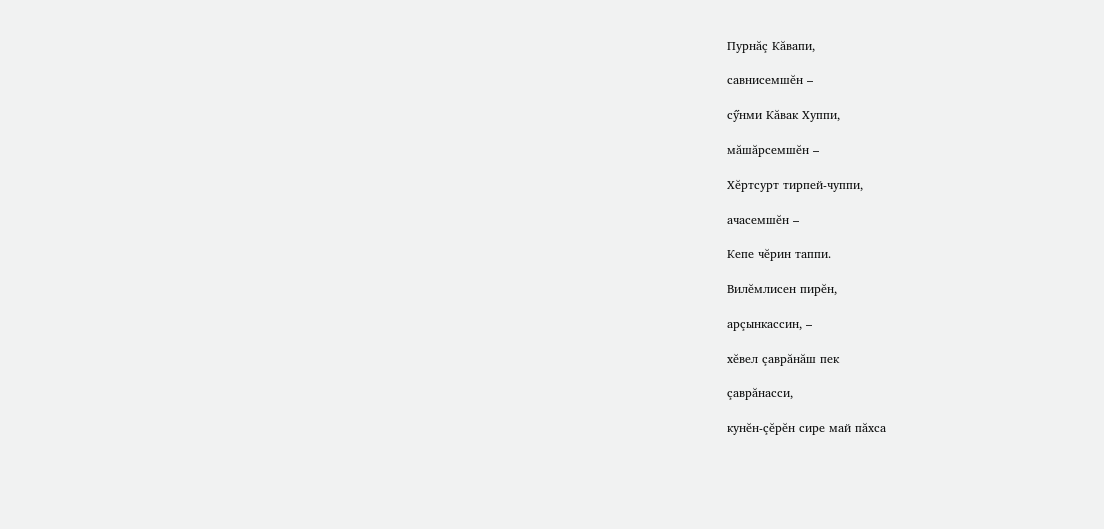Пурнăç Кăвапи,

савнисемшĕн –

сӳнми Кăвак Хуппи,

мăшăрсемшĕн –

Хĕртсурт тирпей-чуппи,

ачасемшĕн –

Кепе чĕрин таппи.

Вилĕмлисен пирĕн,

арçынкассин, –

хĕвел çаврăнăш пек

çаврăнасси,

кунĕн-çĕрĕн сире май пăхса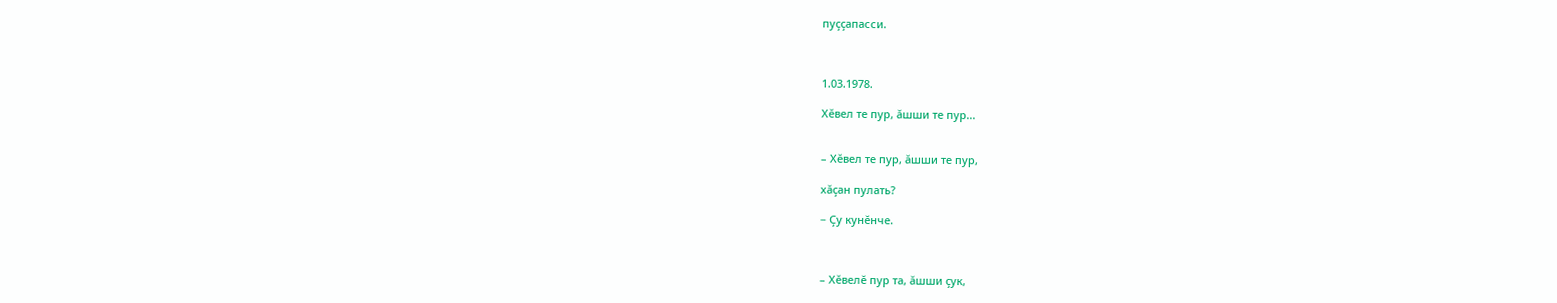пуççапасси.



1.03.1978.

Хĕвел те пур, ăшши те пур...


– Хĕвел те пур, ăшши те пур,

хăçан пулать?

– Çу кунĕнче.



– Хĕвелĕ пур та, ăшши çук,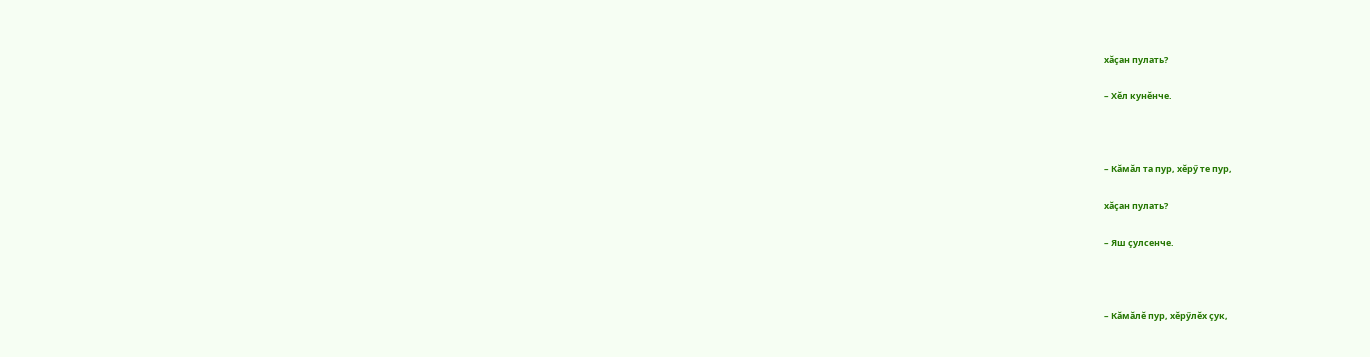хăçан пулать?

– Хĕл кунĕнче.



– Кăмăл та пур, хĕрӳ те пур,

хăçан пулать?

– Яш çулсенче.



– Кăмăлĕ пур, хĕрӳлĕх çук,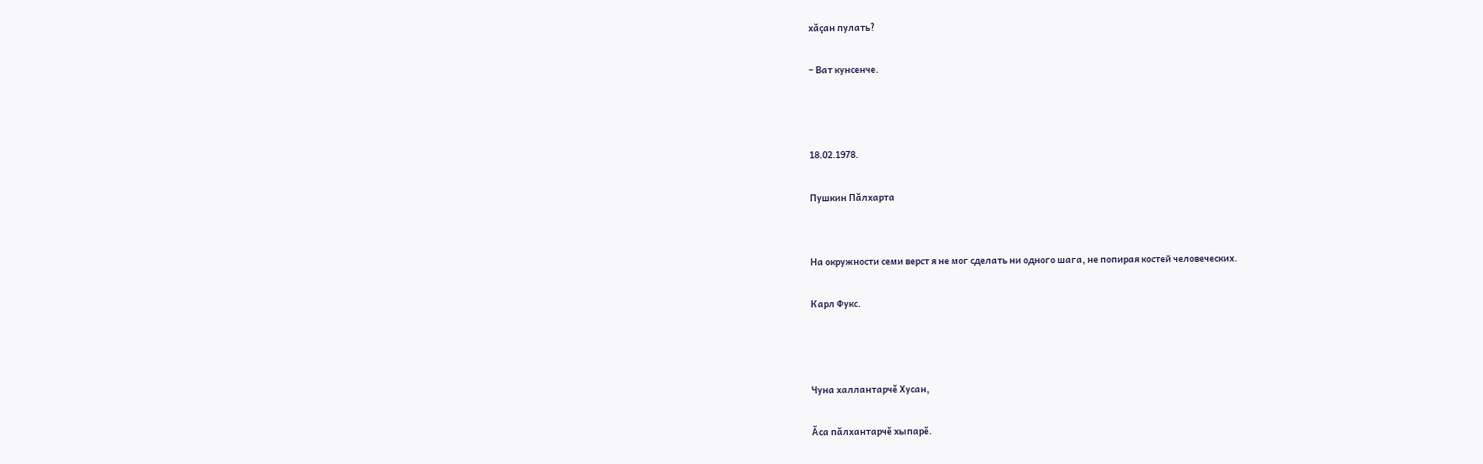хăçан пулать?

– Ват кунсенче.



18.02.1978.

Пушкин Пăлхарта


На окружности семи верст я не мог сделать ни одного шага, не попирая костей человеческих.

Карл Фукс.



Чуна халлантарчĕ Хусан,

Ăса пăлхантарчĕ хыпарĕ.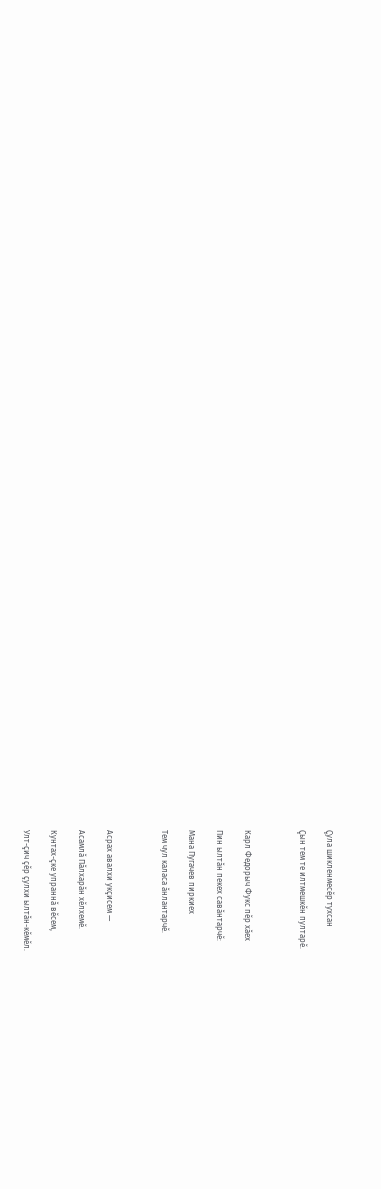Çула шикленмесĕр тухсан

Çын тем те илтмешкĕн пултарĕ.



Карл Федорыч Фукс пĕр хăех

Пин ылтăн пекех савăнтарчĕ:

Мана Пугачев пиркиех

Тем чул каласа ăнлантарчĕ.



Асрах авалхи укçисем —

Асамлă Пăлхарăн хĕлхемĕ.

Кунтах-çке упраннă вĕсем,

Улт-çич çĕр çулхи ылтăн-кĕмĕл.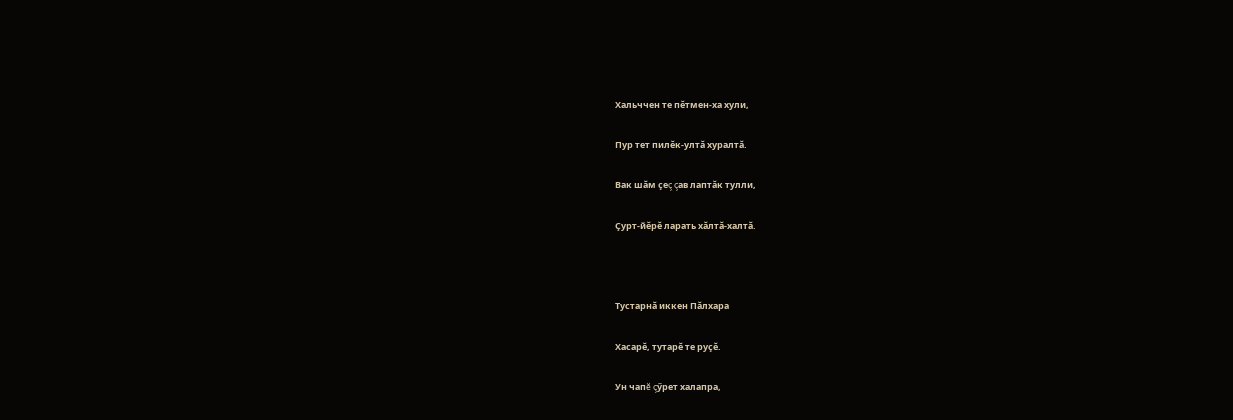Хальччен те пĕтмен-ха хули,

Пур тет пилĕк-ултă хуралтă.

Вак шăм çеç çав лаптăк тулли,

Çурт-йĕрĕ ларать хăлтă-халтă.



Тустарнă иккен Пăлхара

Хасарĕ, тутарĕ те руçĕ.

Ун чапĕ çӳрет халапра,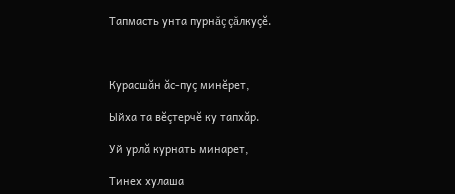Тапмасть унта пурнăç çăлкуçĕ.



Курасшăн ăс-пуç минĕрет,

Ыйха та вĕçтерчĕ ку тапхăр.

Уй урлă курнать минарет,

Тинех хулаша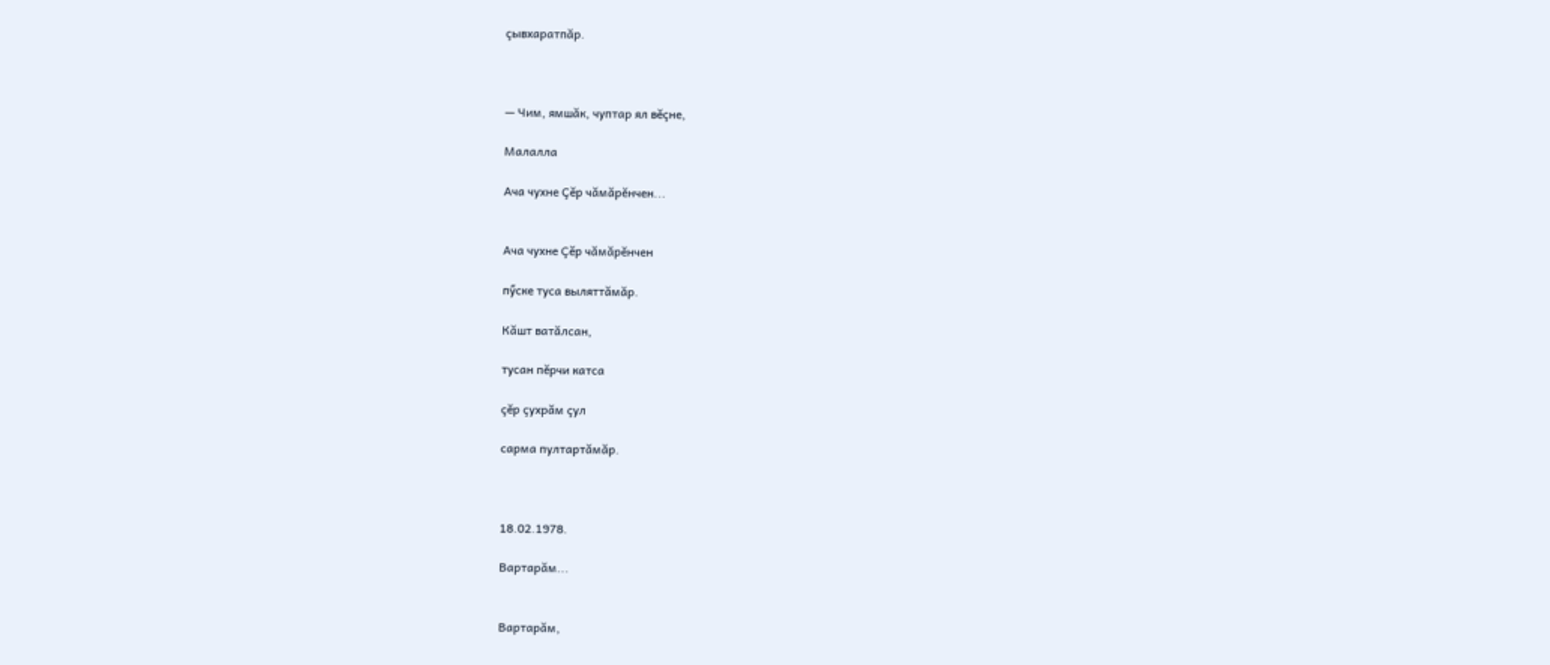çывхаратпăр.



— Чим, ямшăк, чуптар ял вĕçне,

Малалла

Ача чухне Çĕр чăмăрĕнчен...


Ача чухне Çĕр чăмăрĕнчен

пӳске туса выляттăмăр.

Кăшт ватăлсан,

тусан пĕрчи катса

çĕр çухрăм çул

сарма пултартăмăр.



18.02.1978.

Вартарăм...


Вартарăм,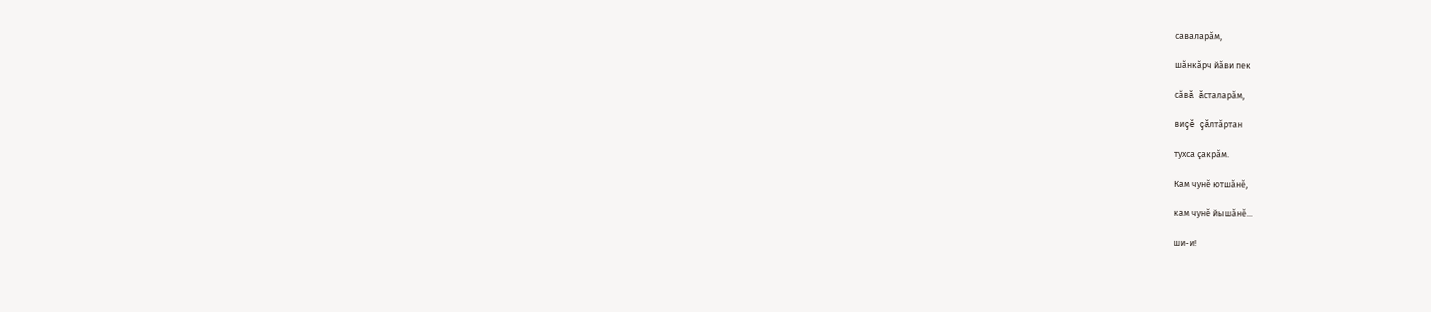саваларăм,

шăнкăрч йăви пек

сăвă ăсталарăм,

виçĕ çăлтăртан

тухса çакрăм.

Кам чунĕ ютшăнĕ,

кам чунĕ йышăнĕ...

ши-и!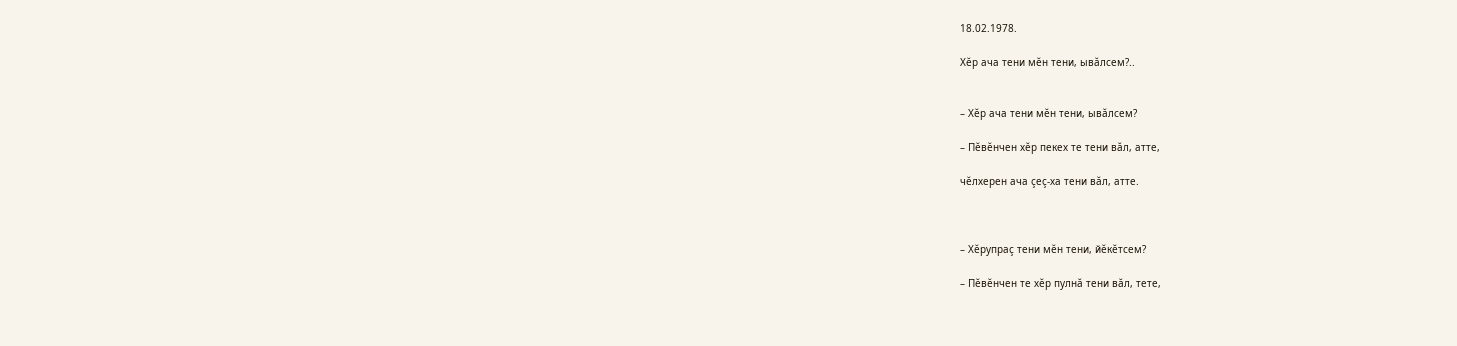18.02.1978.

Хĕр ача тени мĕн тени, ывăлсем?..


– Хĕр ача тени мĕн тени, ывăлсем?

– Пĕвĕнчен хĕр пекех те тени вăл, атте,

чĕлхерен ача çеç-ха тени вăл, атте.



– Хĕрупраç тени мĕн тени, йĕкĕтсем?

– Пĕвĕнчен те хĕр пулнă тени вăл, тете,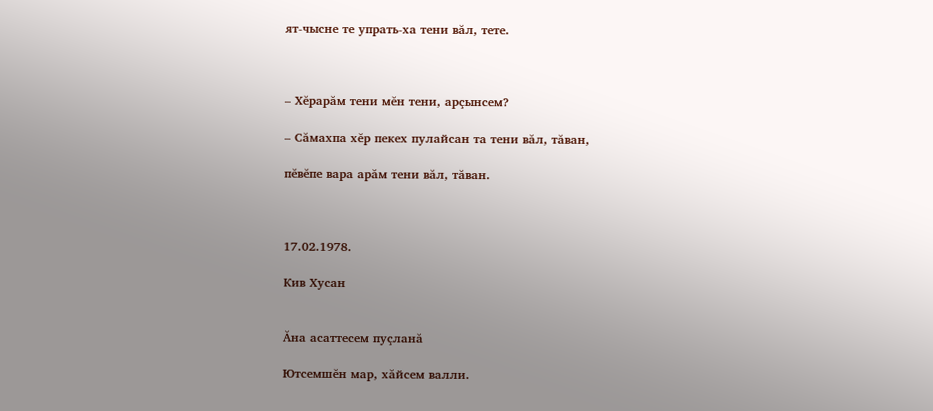ят-чысне те упрать-ха тени вăл, тете.



– Хĕрарăм тени мĕн тени, арçынсем?

– Сăмахпа хĕр пекех пулайсан та тени вăл, тăван,

пĕвĕпе вара арăм тени вăл, тăван.



17.02.1978.

Кив Хусан


Ăна асаттесем пуçланă

Ютсемшĕн мар, хăйсем валли.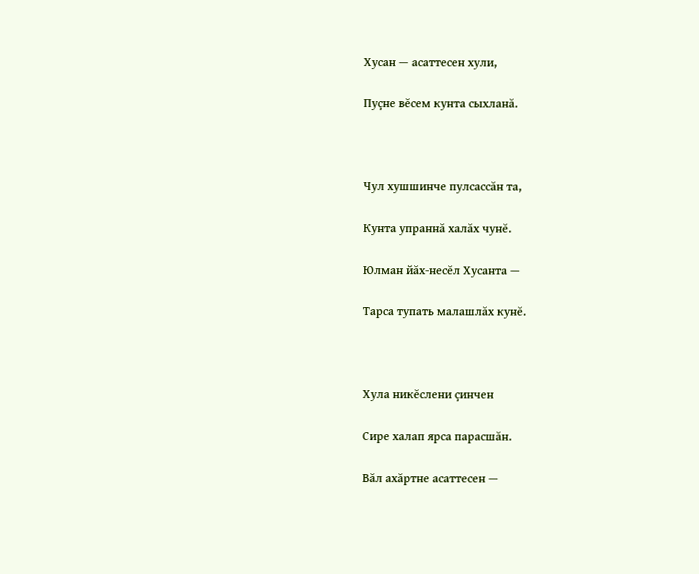Хусан — асаттесен хули,

Пуçне вĕсем кунта сыхланă.



Чул хушшинче пулсассăн та,

Кунта упраннă халăх чунĕ.

Юлман йăх-несĕл Хусанта —

Тарса тупать малашлăх кунĕ.



Хула никĕслени çинчен

Сире халап ярса парасшăн.

Вăл ахăртне асаттесен —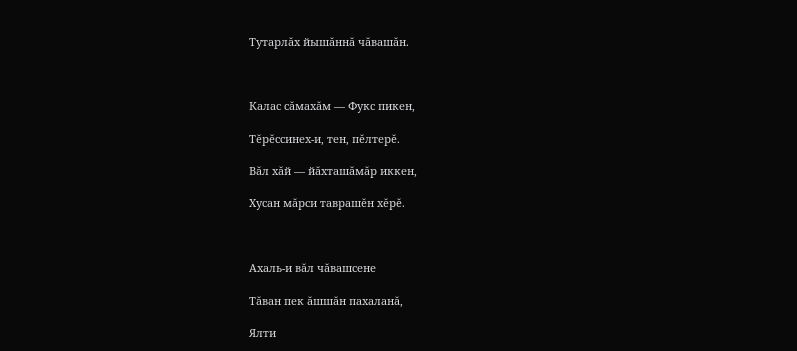Тутарлăх йышăннă чăвашăн.



Калас сăмахăм — Фукс пикен,

Тĕрĕссинех-и, тен, пĕлтерĕ.

Вăл хăй — йăхташăмăр иккен,

Хусан мăрси таврашĕн хĕрĕ.



Ахаль-и вăл чăвашсене

Тăван пек ăшшăн пахаланă,

Ялти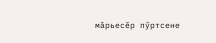мăрьесĕр пӳртсене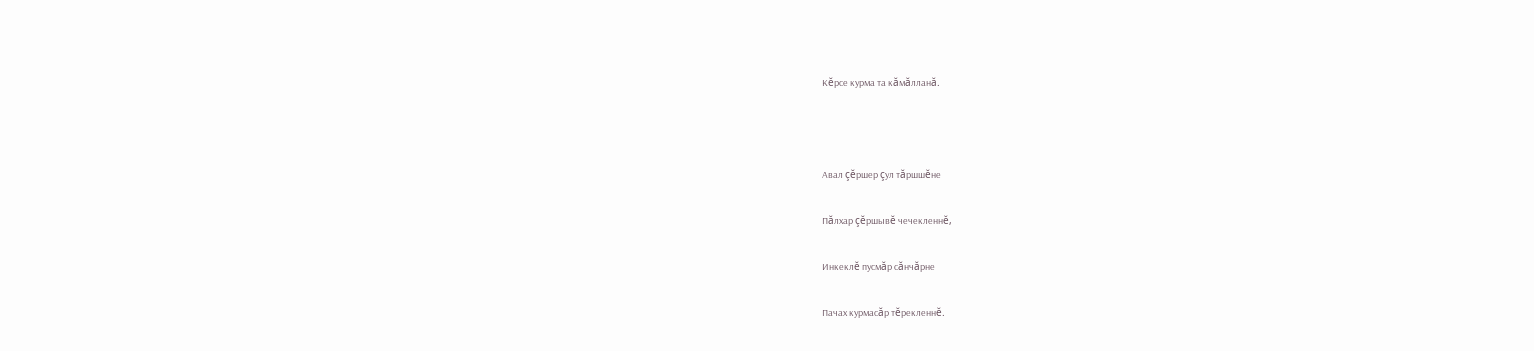Кĕрсе курма та кăмăлланă.



Авал çĕршер çул тăршшĕне

Пăлхар çĕршывĕ чечекленнĕ,

Инкеклĕ пусмăр сăнчăрне

Пачах курмасăр тĕрекленнĕ.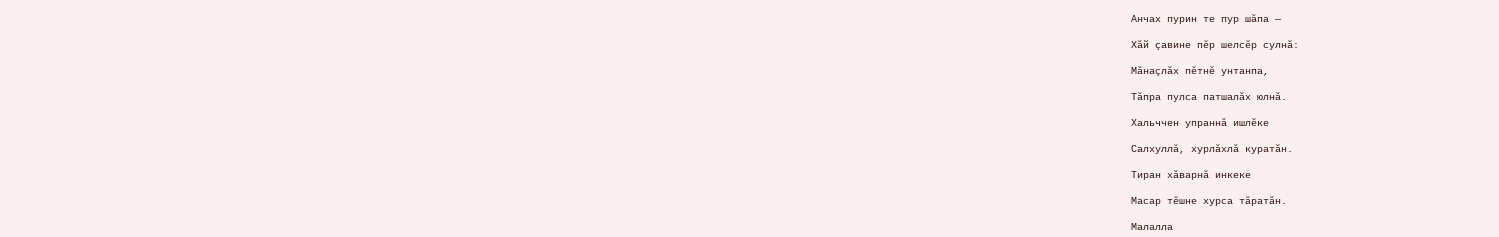Анчах пурин те пур шăпа —

Хăй çавине пĕр шелсĕр сулнă:

Мăнаçлăх пĕтнĕ унтанпа,

Тăпра пулса патшалăх юлнă.

Хальччен упраннă ишлĕке

Салхуллă, хурлăхлă куратăн.

Тиран хăварнă инкеке

Масар тĕшне хурса тăратăн.

Малалла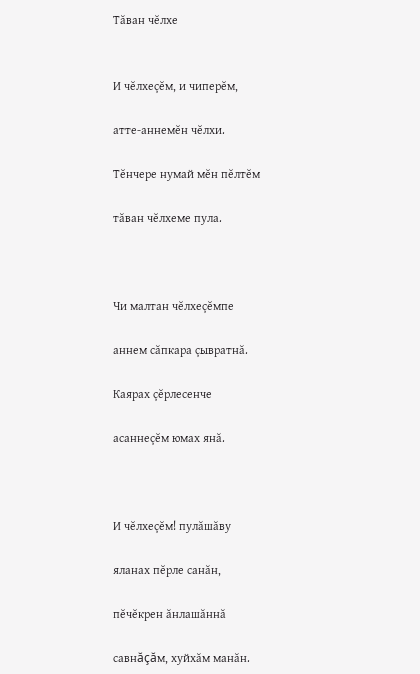Тăван чĕлхе


И чĕлхеçĕм, и чиперĕм,

атте-аннемĕн чĕлхи.

Тĕнчере нумай мĕн пĕлтĕм

тăван чĕлхеме пула.



Чи малтан чĕлхеçĕмпе

аннем сăпкара çывратнă.

Каярах çĕрлесенче

асаннеçĕм юмах янă.



И чĕлхеçĕм! пулăшăву

яланах пĕрле санăн,

пĕчĕкрен ăнлашăннă

савнăçăм, хуйхăм манăн.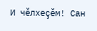И чĕлхеçĕм! Сан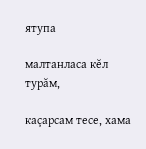ятупа

малтанласа кĕл турăм,

каçарсам тесе, хама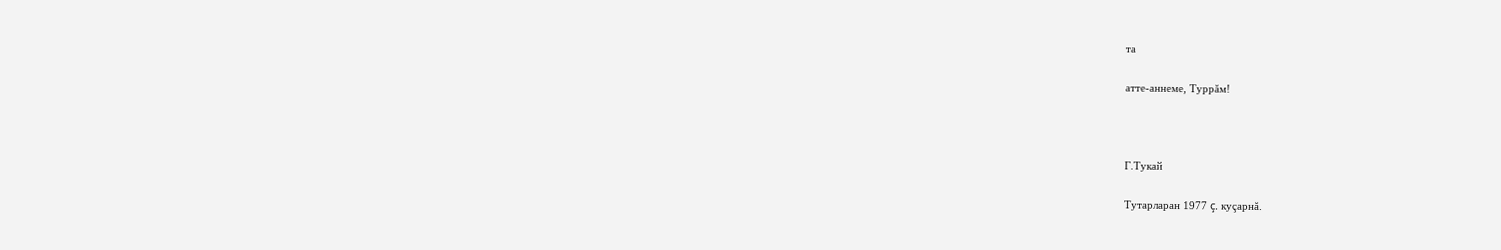та

атте-аннеме, Туррăм!



Г.Тукай

Тутарларан 1977 ç. куçарнă.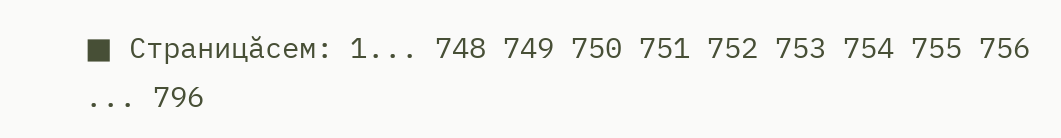■ Страницăсем: 1... 748 749 750 751 752 753 754 755 756 ... 796